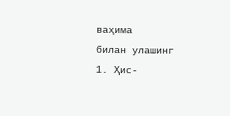ваҳима
билан улашинг
1. Ҳис-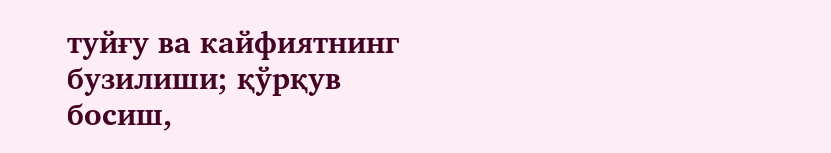туйғу ва кайфиятнинг бузилиши; қўрқув босиш,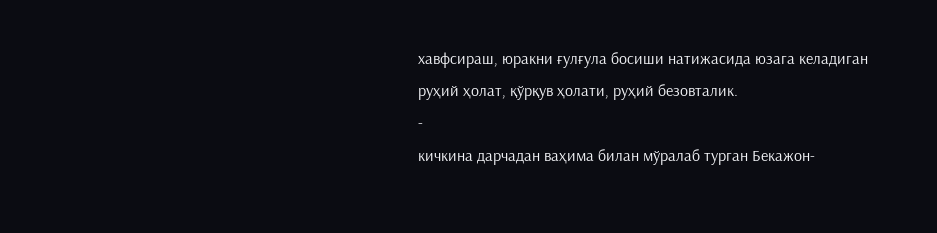хавфсираш, юракни ғулғула босиши натижасида юзага келадиган руҳий ҳолат, қўрқув ҳолати, руҳий безовталик.
-
кичкина дарчадан ваҳима билан мўралаб турган Бекажон-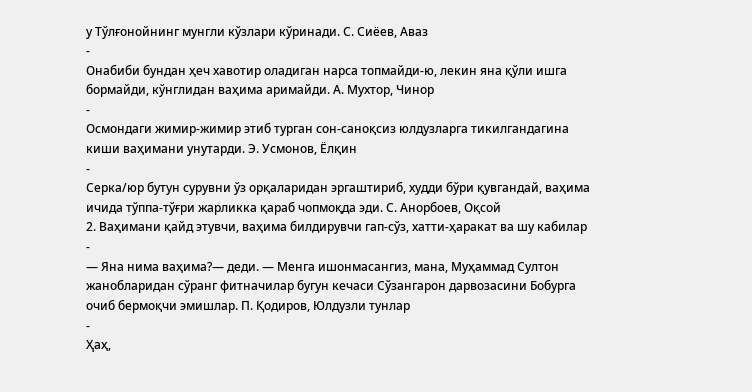у Тўлғонойнинг мунгли кўзлари кўринади. С. Сиёев, Аваз
-
Онабиби бундан ҳеч хавотир оладиган нарса топмайди-ю, лекин яна қўли ишга бормайди, кўнглидан ваҳима аримайди. А. Мухтор, Чинор
-
Осмондаги жимир-жимир этиб турган сон-саноқсиз юлдузларга тикилгандагина киши ваҳимани унутарди. Э. Усмонов, Ёлқин
-
Серка/юр бутун сурувни ўз орқаларидан эргаштириб, худди бўри қувгандай, ваҳима ичида тўппа-тўғри жарликка қараб чопмоқда эди. С. Анорбоев, Оқсой
2. Ваҳимани қайд этувчи, ваҳима билдирувчи гап-сўз, хатти-ҳаракат ва шу кабилар
-
— Яна нима ваҳима?— деди. — Менга ишонмасангиз, мана, Муҳаммад Султон жанобларидан сўранг фитначилар бугун кечаси Сўзангарон дарвозасини Бобурга очиб бермоқчи эмишлар. П. Қодиров, Юлдузли тунлар
-
Ҳаҳ,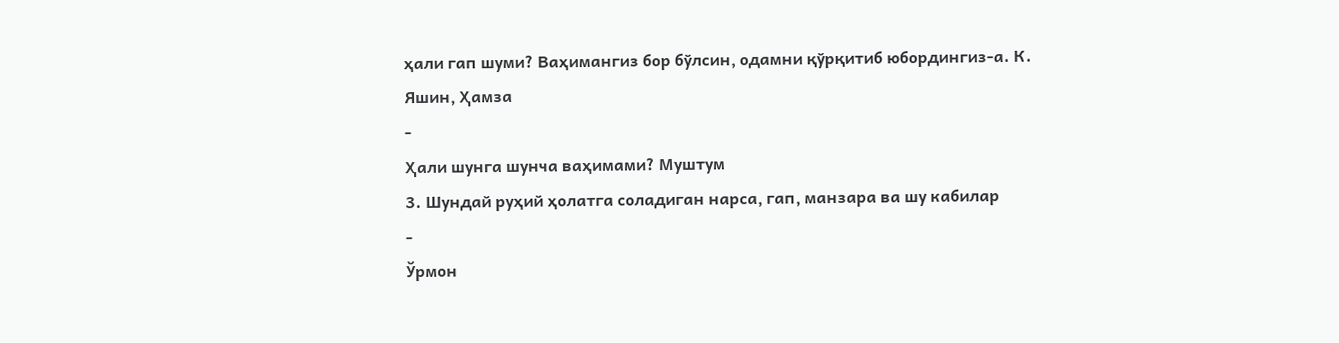ҳали гап шуми? Ваҳимангиз бор бўлсин, одамни қўрқитиб юбордингиз-а. К. Яшин, Ҳамза
-
Ҳали шунга шунча ваҳимами? Муштум
3. Шундай руҳий ҳолатга соладиган нарса, гап, манзара ва шу кабилар
-
Ўрмон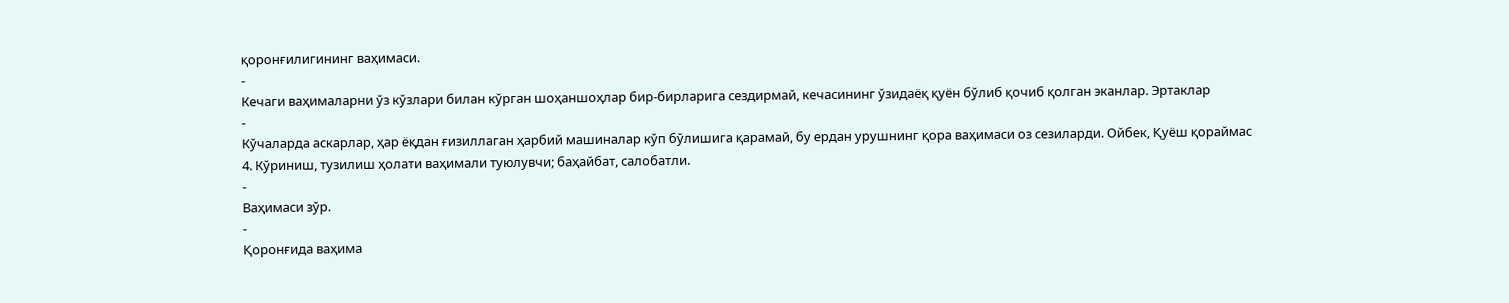қоронғилигининг ваҳимаси.
-
Кечаги ваҳималарни ўз кўзлари билан кўрган шоҳаншоҳлар бир-бирларига сездирмай, кечасининг ўзидаёқ қуён бўлиб қочиб қолган эканлар. Эртаклар
-
Кўчаларда аскарлар, ҳар ёқдан ғизиллаган ҳарбий машиналар кўп бўлишига қарамай, бу ердан урушнинг қора ваҳимаси оз сезиларди. Ойбек, Қуёш қораймас
4. Кўриниш, тузилиш ҳолати ваҳимали туюлувчи; баҳайбат, салобатли.
-
Ваҳимаси зўр.
-
Қоронғида ваҳима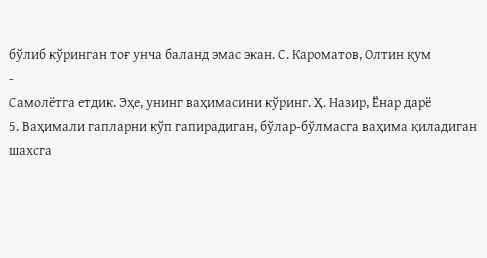бўлиб кўринган тоғ унча баланд эмас экан. С. Кароматов, Олтин қум
-
Самолётга етдик. Эҳе, унинг ваҳимасини кўринг. Ҳ. Назир, Ёнар дарё
5. Ваҳимали гапларни кўп гапирадиган, бўлар-бўлмасга ваҳима қиладиган шахсга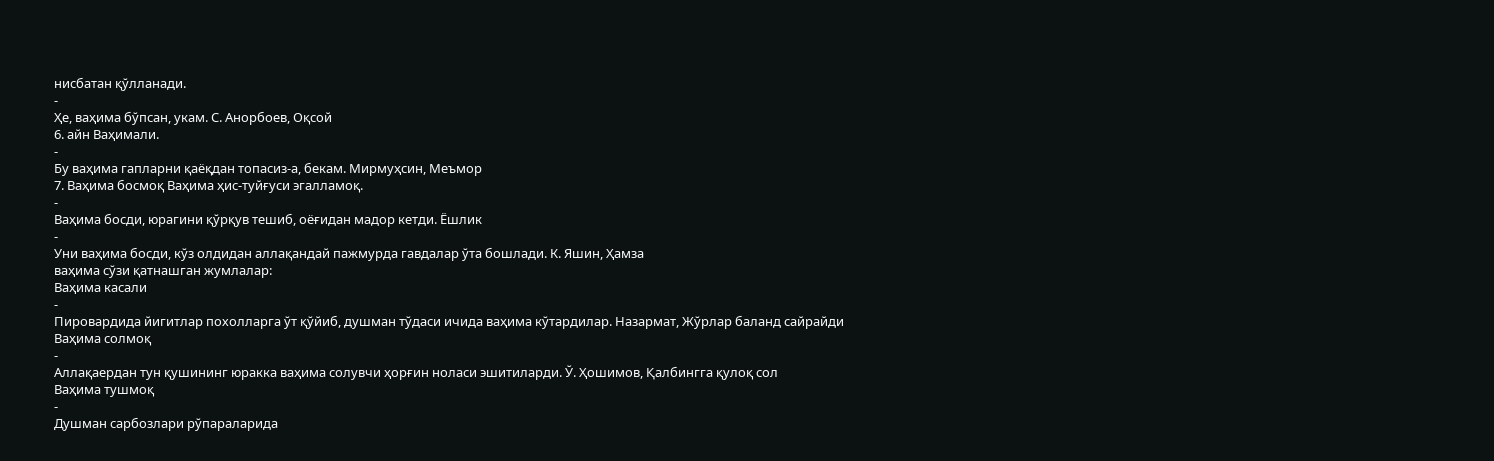нисбатан қўлланади.
-
Ҳе, ваҳима бўпсан, укам. С. Анорбоев, Оқсой
6. айн Ваҳимали.
-
Бу ваҳима гапларни қаёқдан топасиз-а, бекам. Мирмуҳсин, Меъмор
7. Ваҳима босмоқ Ваҳима ҳис-туйғуси эгалламоқ.
-
Ваҳима босди, юрагини қўрқув тешиб, оёғидан мадор кетди. Ёшлик
-
Уни ваҳима босди, кўз олдидан аллақандай пажмурда гавдалар ўта бошлади. К. Яшин, Ҳамза
ваҳима сўзи қатнашган жумлалар:
Ваҳима касали
-
Пировардида йигитлар похолларга ўт қўйиб, душман тўдаси ичида ваҳима кўтардилар. Назармат, Жўрлар баланд сайрайди
Ваҳима солмоқ
-
Аллақаердан тун қушининг юракка ваҳима солувчи ҳорғин ноласи эшитиларди. Ў. Ҳошимов, Қалбингга қулоқ сол
Ваҳима тушмоқ
-
Душман сарбозлари рўпараларида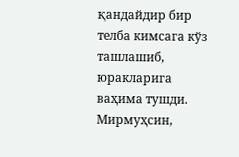қандайдир бир телба кимсага кўз ташлашиб, юракларига ваҳима тушди. Мирмуҳсин,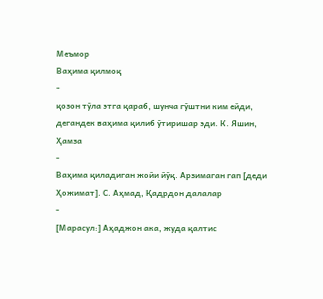Меъмор
Ваҳима қилмоқ
-
қозон тўла этга қараб, шунча гўштни ким ейди, дегандек ваҳима қилиб ўтиришар эди. К. Яшин, Ҳамза
-
Ваҳима қиладиган жойи йўқ. Арзимаган гап [деди Ҳожимат]. С. Аҳмад, Қадрдон далалар
-
[Марасул:] Аҳаджон ака, жуда қалтис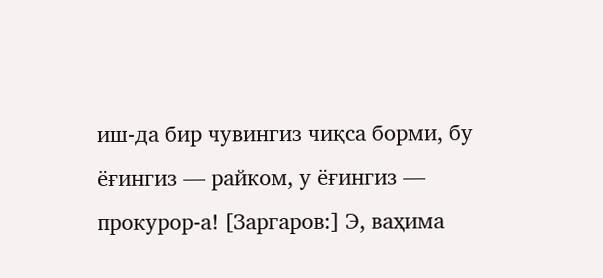иш-да бир чувингиз чиқса борми, бу ёғингиз — райком, у ёғингиз — прокурор-а! [Заргаров:] Э, ваҳима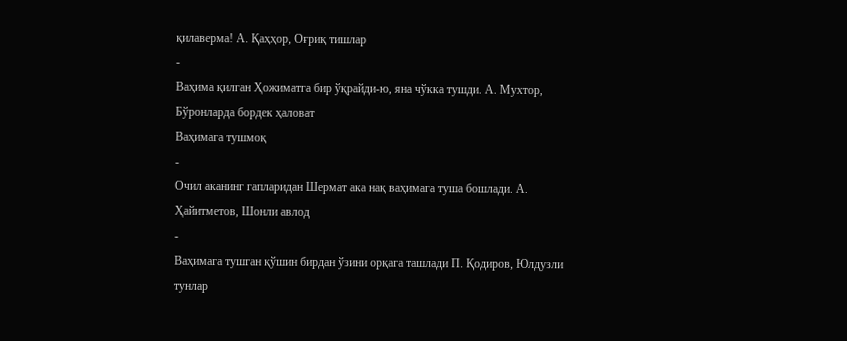қилаверма! А. Қаҳҳор, Оғриқ тишлар
-
Ваҳима қилган Ҳожиматга бир ўқрайди-ю, яна чўкка тушди. А. Мухтор, Бўронларда бордек ҳаловат
Ваҳимага тушмоқ
-
Очил аканинг гапларидан Шермат ака нақ ваҳимага туша бошлади. А. Ҳайитметов, Шонли авлод
-
Ваҳимага тушган қўшин бирдан ўзини орқага ташлади П. Қодиров, Юлдузли тунлар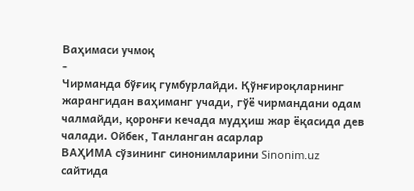Ваҳимаси учмоқ
-
Чирманда бўғиқ гумбурлайди. Қўнғироқларнинг жарангидан ваҳиманг учади, гўё чирмандани одам чалмайди, қоронғи кечада мудҳиш жар ёқасида дев чалади. Ойбек, Танланган асарлар
ВАҲИМА сўзининг синонимларини Sinonim.uz сайтида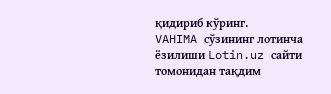қидириб кўринг.
VAHIMA сўзининг лотинча ёзилиши Lotin.uz сайти томонидан тақдим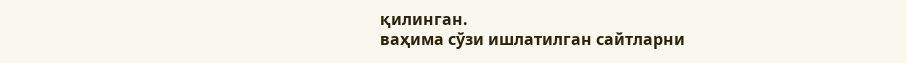қилинган.
ваҳима сўзи ишлатилган сайтларни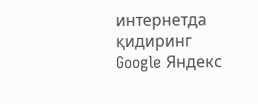интернетда қидиринг
Google Яндекс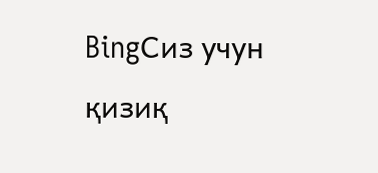BingСиз учун қизиқ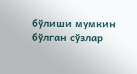бўлиши мумкин бўлган сўзлар